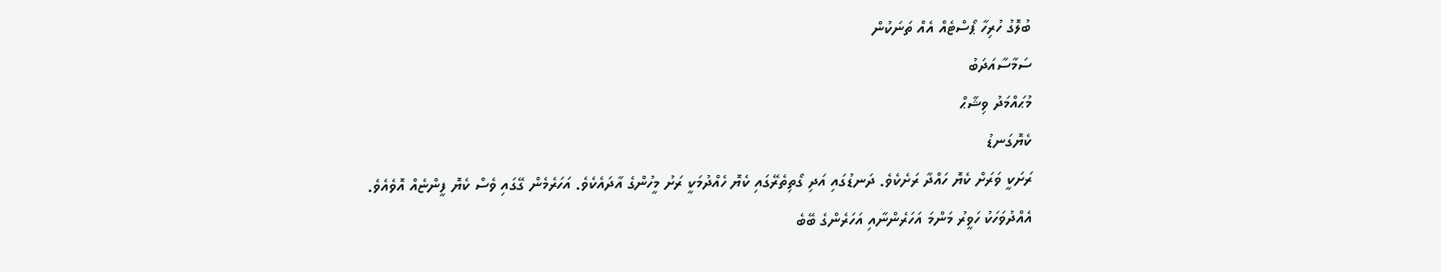ބުލޮގު ހުރިހާ ޕޯސްޓެއް އެއް ތަނަކުން
ސަމާސާއަދަބު
މުޙައްމަދު ވިޝާޙް
ކެޔޮގަނޑު
ރަށަކީ ވަރަށް ކެޔޮ ހައްދާ ރަށެކެވެ. ދަނޑުގައި އަދި ގޯތިތެރޭގައި ކެޔޮ ހެއްދުމަކީ ރަށު މީހުންގެ އާދައެކެވެ. އަހަރެމެން ގޭގައި ވެސް ކެޔޮ ފީންޏެއް އޮވެއެވެ. އެއްދުވަހަކު ހަވީރު މަންމަ އަހަރެންނާއި އަހަރެންގެ ބޭބެ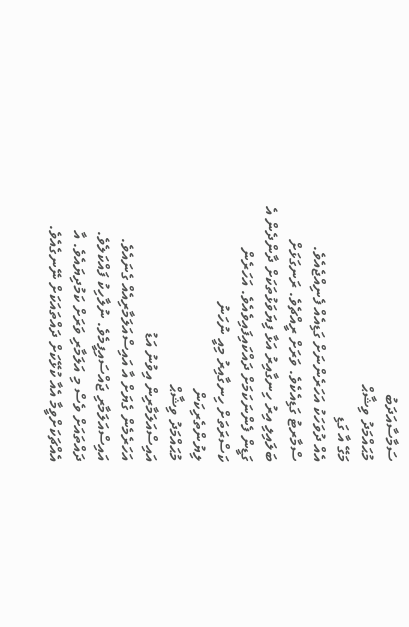ސަމާސާއަދަބު
މުޙައްމަދު ވިޝާޙް
މަގޭ އާ ގަޑި
އެއް ދުވަހަކު އަހަރެންނަށް ގަޑިއެއް ފެނިއްޖެއެވެ. ސްމާރޓު ގަޑިއެކެވެ. ވަރަށް ރީއްޗެވެ. ރަނގަޅަށް ބަލައިލި އިރު ހިނގާއިރު އަޅާ ފިޔަވަޅުތަކަށް ދާންދެން އެ ގަޑީން ފެންނަކަމަށް ދައްކައިފައިވެއެވެ. އަހަރެން ކަސްރަތަށް ހިނގާއިރު މިއީ ނުހަނު
ލިޔުންތެރިކަން
މުޙައްމަދު ވިޝާޙް
އައިސްއަލަމާރިން އިވުނު އަޑު
އަހަރެމެން ގެޔަށް އާ އައިސްއަލަމާރިއެއް ގެނައެވެ. އައިސްއަލަމާރި ޖައްސައިފީމެވެ. ނުލާހިކު ފައްކަލެވެ. ދައްތައަށް ވެސް މި އަލަމާރި ވަރަށް ކަމުދިޔައެވެ. އާ އެއްޗަކަށްވީމާ އެއާ ކުޅޭކަށް ދައްތައަކަށް ނޭނގެއެވެ.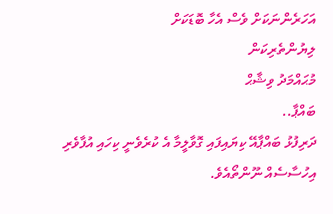އަހަރެންނަކަށް ވެސް އެހާ ބޮޑަކަށް
ލިޔުންތެރިކަން
މުޙައްމަދު ވިޝާޙް
ބައްޕާ..
ދަރިފުޅު ބައްޕާއޭ ކިޔައިފައި ގޮވާލީމާ އެ ކުރެވެނީ ކިހައި އުފާވެރި އިހުސާސެއް ނޫންތޯއެވެ.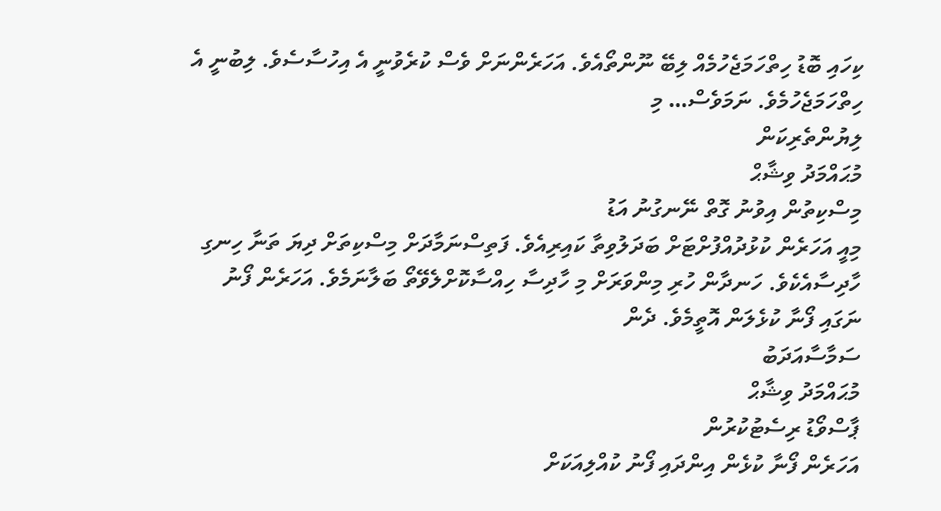ކިހައި ބޮޑު ހިތްހަމަޖެހުމެއް ލިބޭ ނޫންތޯއެވެ. އަހަރެންނަށް ވެސް ކުރެވުނީ އެ އިހުސާސެވެ. ލިބުނީ އެ ހިތްހަމަޖެހުމެވެ. ނަމަވެސް… މި
ލިޔުންތެރިކަން
މުޙައްމަދު ވިޝާޙް
މިސްކިތުން އިވުނު ގޮތް ނޭނގުނު އަޑު
މިއީ އަހަރެން ކުޅުދުއްފުށްޓަށް ބަދަލުވިތާ ކައިރިއެވެ. ފަތިސްނަމާދަށް މިސްކިތަށް ދިޔަ ތަނާ ހިނގި ހާދިސާއެކެވެ. ހަނދާން ހުރި މިންވަރަށް މި ހާދިސާ ހިއްސާކޮށްލެވޭތޯ ބަލާނަމެވެ. އަހަރެން ފޯނު ނަގައި ފޯނާ ކުޅެލަން އޮތީމެވެ. ދެން
ސަމާސާއަދަބު
މުޙައްމަދު ވިޝާޙް
ޕާސްވޯޑު ރިސެޓުކުރުން
އަހަރެން ފޯނާ ކުޅެން އިންދައި ފޯނު ކުއްލިއަކަށް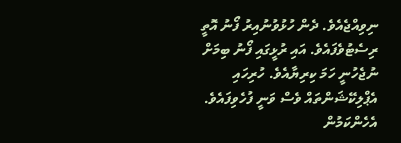ނިވިއްޖެއެވެ. ދެން ހުޅުވުނުއިރު ފޯނު އޮތީ ރިސެޓުވެފައެވެ. އައި ރުޅީގައި ފޯނު ބިމަށް ނުޖެހުނީ ހަމަ ކިރިޔާއެވެ. ހުރިހައި އެޕްލިކޭޝަންތައް ވެސް ވަނީ ފުހެވިފައެވެ. އެހެންކަމުން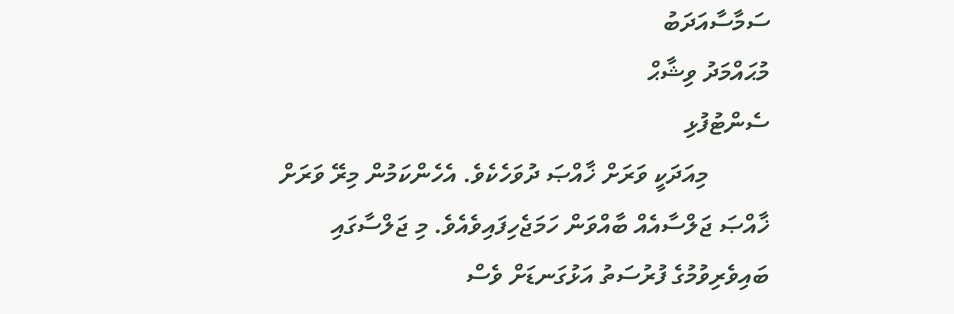ސަމާސާއަދަބު
މުޙައްމަދު ވިޝާޙް
ސެންޓުފުޅި
          މިއަދަކީ ވަރަށް ޚާއްޞަ ދުވަހެކެވެ. އެހެންކަމުން މިރޭ ވަރަށް ޚާއްޞަ ޖަލްސާއެއް ބާއްވަން ހަމަޖެހިފައިވެއެވެ. މި ޖަލްސާގައި ބައިވެރިވުމުގެ ފުރުސަތު އަޅުގަނޑަށް ވެސް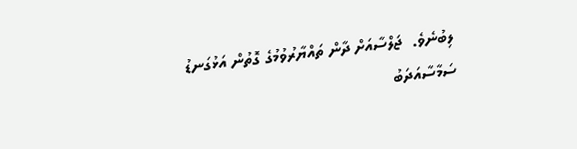ލިބުނެވެ.  ޖަލްސާއަށް ދާން ތައްޔާރުވުމުގެ ގޮތުން އަޅުގަނޑު
ސަމާސާއަދަބު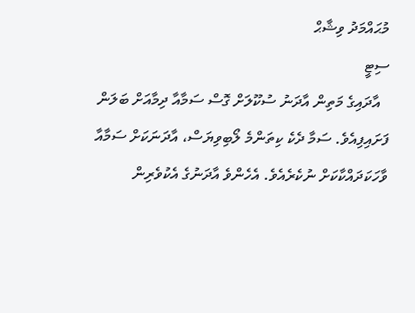މުޙައްމަދު ވިޝާޙް
ސިޓީ
  އާދައިގެ މަތިން އާދަނު ސުކޫލަށް ގޮސް ސަމާއާ ދިމާއަށް ބަލަން ފަށައިފިއެވެ. ސަމާ ދެކެ ކިތަންމެ ލޯބިވިޔަސް، އާދަނަކަށް ސަމާއާ ވާހަކަދައްކާކަށް ނުކެރެއެވެ. އެހެންވެ އާދަނުގެ އެކުވެރިން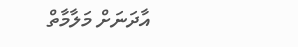އާދަނަށް މަލާމާތް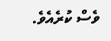ވެސް ކުރެއެވެ.